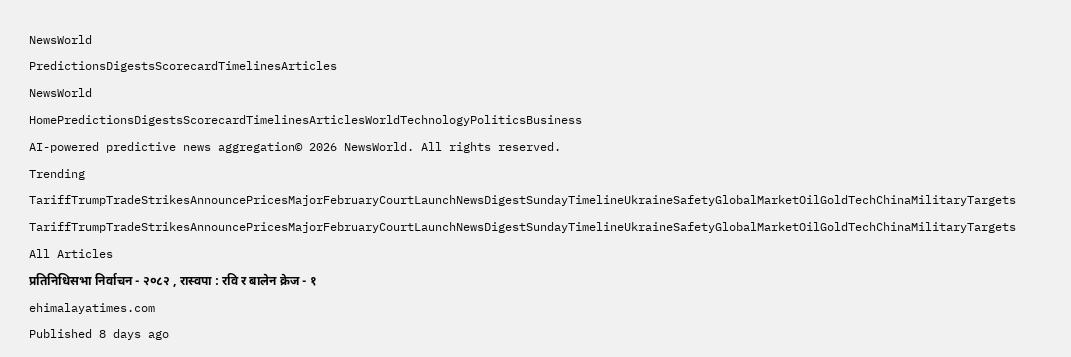NewsWorld
PredictionsDigestsScorecardTimelinesArticles
NewsWorld
HomePredictionsDigestsScorecardTimelinesArticlesWorldTechnologyPoliticsBusiness
AI-powered predictive news aggregation© 2026 NewsWorld. All rights reserved.
Trending
TariffTrumpTradeStrikesAnnouncePricesMajorFebruaryCourtLaunchNewsDigestSundayTimelineUkraineSafetyGlobalMarketOilGoldTechChinaMilitaryTargets
TariffTrumpTradeStrikesAnnouncePricesMajorFebruaryCourtLaunchNewsDigestSundayTimelineUkraineSafetyGlobalMarketOilGoldTechChinaMilitaryTargets
All Articles
प्रतिनिधिसभा निर्वाचन - २०८२ , रास्वपा : रवि र बालेन क्रेज - १
ehimalayatimes.com
Published 8 days ago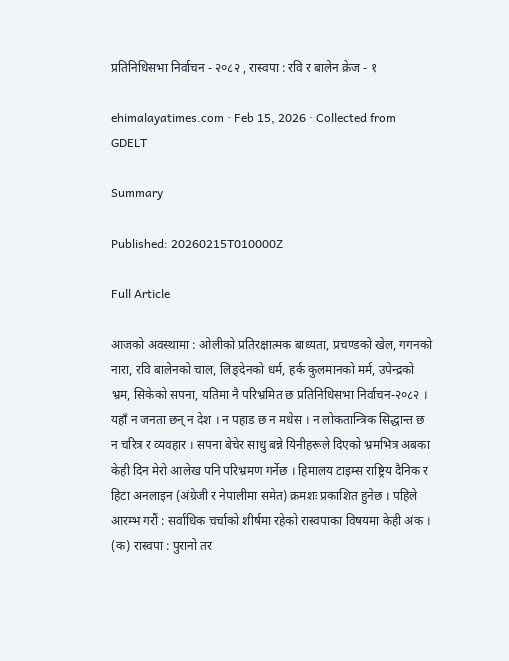प्रतिनिधिसभा निर्वाचन - २०८२ , रास्वपा : रवि र बालेन क्रेज - १

ehimalayatimes.com · Feb 15, 2026 · Collected from GDELT

Summary

Published: 20260215T010000Z

Full Article

आजको अवस्थामा : ओलीको प्रतिरक्षात्मक बाध्यता, प्रचण्डको खेल, गगनको नारा, रवि बालेनको चाल, लिङ्देनको धर्म, हर्क कुलमानको मर्म, उपेन्द्रको भ्रम, सिकेको सपना, यतिमा नै परिभ्रमित छ प्रतिनिधिसभा निर्वाचन-२०८२ । यहाँ न जनता छन् न देश । न पहाड छ न मधेस । न लोकतान्त्रिक सिद्धान्त छ न चरित्र र व्यवहार । सपना बेचेर साधु बन्ने यिनीहरूले दिएको भ्रमभित्र अबका केही दिन मेरो आलेख पनि परिभ्रमण गर्नेछ । हिमालय टाइम्स राष्ट्रिय दैनिक र हिटा अनलाइन (अंग्रेजी र नेपालीमा समेत) क्रमशः प्रकाशित हुनेछ । पहिले आरम्भ गरौं : सर्वाधिक चर्चाको शीर्षमा रहेको रास्वपाका विषयमा केही अंक । (क) रास्वपा : पुरानो तर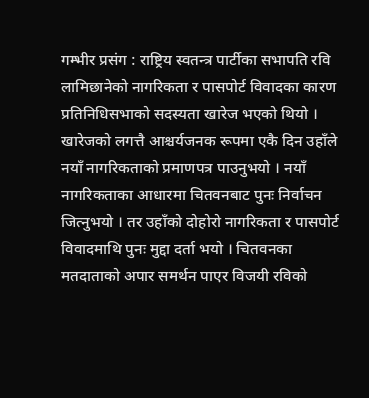गम्भीर प्रसंग : राष्ट्रिय स्वतन्त्र पार्टीका सभापति रवि लामिछानेको नागरिकता र पासपोर्ट विवादका कारण प्रतिनिधिसभाको सदस्यता खारेज भएको थियो । खारेजको लगत्तै आश्चर्यजनक रूपमा एकै दिन उहाँले नयाँ नागरिकताको प्रमाणपत्र पाउनुभयो । नयाँ नागरिकताका आधारमा चितवनबाट पुनः निर्वाचन जित्नुभयो । तर उहाँको दोहोरो नागरिकता र पासपोर्ट विवादमाथि पुनः मुद्दा दर्ता भयो । चितवनका मतदाताको अपार समर्थन पाएर विजयी रविको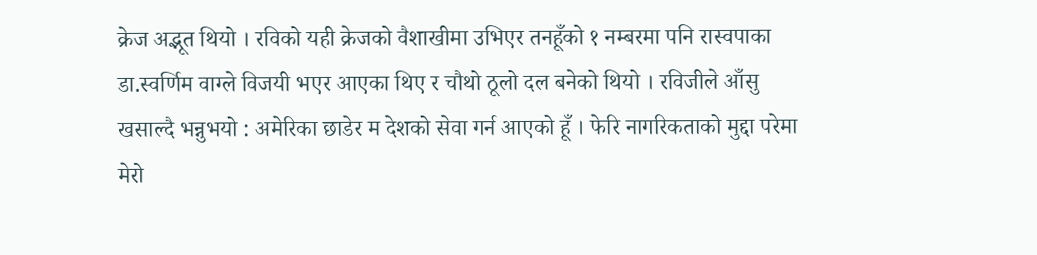क्रेज अद्भूत थियो । रविको यही क्रेजको वैशाखीमा उभिएर तनहूँको १ नम्बरमा पनि रास्वपाका डा.स्वर्णिम वाग्ले विजयी भएर आएका थिए र चौथो ठूलो दल बनेको थियो । रविजीले आँसु खसाल्दै भन्नुभयो : अमेरिका छाडेर म देशको सेवा गर्न आएको हूँ । फेरि नागरिकताको मुद्दा परेमा मेरो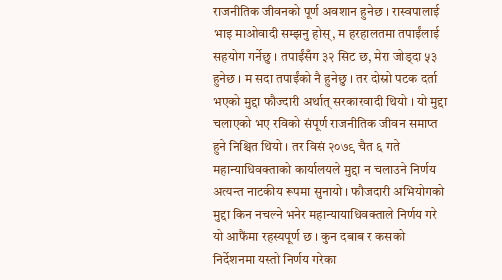राजनीतिक जीवनको पूर्ण अवशान हुनेछ । रास्वपालाई भाइ माओवादी सम्झनु होस्, म हरहालतमा तपाईंलाई सहयोग गर्नेछु । तपाईंसँग ३२ सिट छ, मेरा जोड्दा ५३ हुनेछ । म सदा तपाईंको नै हुनेछु । तर दोस्रो पटक दर्ता भएको मुद्दा फौज्दारी अर्थात् सरकारवादी थियो । यो मुद्दा चलाएको भए रविको संपूर्ण राजनीतिक जीवन समाप्त हुने निश्चित थियो । तर विसं २०७९ चैत ६ गते महान्याधिवक्ताको कार्यालयले मुद्दा न चलाउने निर्णय अत्यन्त नाटकीय रूपमा सुनायो । फौजदारी अभियोगको मुद्दा किन नचल्ने भनेर महान्यायाधिवक्ताले निर्णय गरे यो आफैंमा रहस्यपूर्ण छ । कुन दबाब र कसको निर्देशनमा यस्तो निर्णय गरेका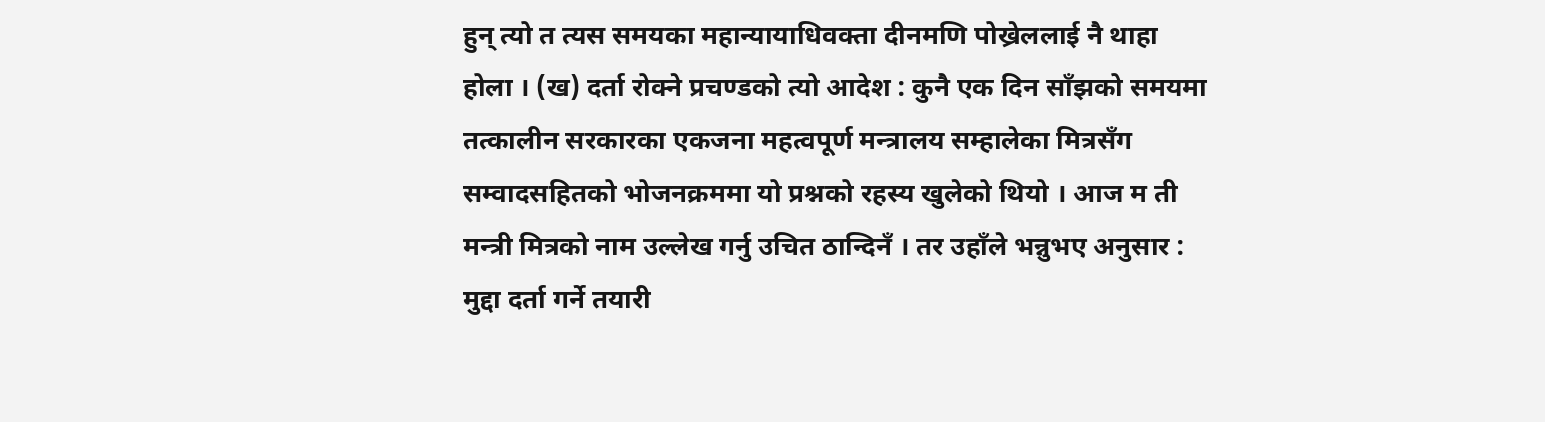हुन् त्यो त त्यस समयका महान्यायाधिवक्ता दीनमणि पोख्रेललाई नै थाहा होला । (ख) दर्ता रोक्ने प्रचण्डको त्यो आदेश : कुनै एक दिन साँझको समयमा तत्कालीन सरकारका एकजना महत्वपूर्ण मन्त्रालय सम्हालेका मित्रसँग सम्वादसहितको भोजनक्रममा यो प्रश्नको रहस्य खुलेको थियो । आज म ती मन्त्री मित्रको नाम उल्लेख गर्नु उचित ठान्दिनँ । तर उहाँले भन्नुभए अनुसार : मुद्दा दर्ता गर्ने तयारी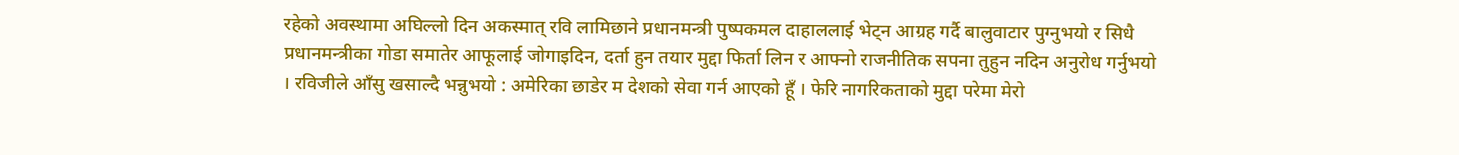रहेको अवस्थामा अघिल्लो दिन अकस्मात् रवि लामिछाने प्रधानमन्त्री पुष्पकमल दाहाललाई भेट्न आग्रह गर्दै बालुवाटार पुग्नुभयो र सिधै प्रधानमन्त्रीका गोडा समातेर आफूलाई जोगाइदिन, दर्ता हुन तयार मुद्दा फिर्ता लिन र आफ्नो राजनीतिक सपना तुहुन नदिन अनुरोध गर्नुभयो । रविजीले आँसु खसाल्दै भन्नुभयो : अमेरिका छाडेर म देशको सेवा गर्न आएको हूँ । फेरि नागरिकताको मुद्दा परेमा मेरो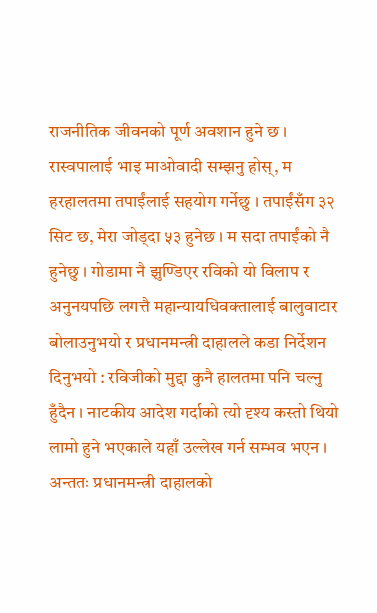राजनीतिक जीवनको पूर्ण अवशान हुने छ । रास्वपालाई भाइ माओवादी सम्झनु होस्, म हरहालतमा तपाईंलाई सहयोग गर्नेछु । तपाईंसँग ३२ सिट छ, मेरा जोड्दा ५३ हुनेछ । म सदा तपाईंको नै हुनेछु । गोडामा नै झुण्डिएर रविको यो विलाप र अनुनयपछि लगत्तै महान्यायधिवक्तालाई बालुवाटार बोलाउनुभयो र प्रधानमन्त्री दाहालले कडा निर्देशन दिनुभयो : रविजीको मुद्दा कुनै हालतमा पनि चल्नु हुँदैन । नाटकीय आदेश गर्दाको त्यो दृश्य कस्तो थियो लामो हुने भएकाले यहाँ उल्लेख गर्न सम्भव भएन । अन्ततः प्रधानमन्त्री दाहालको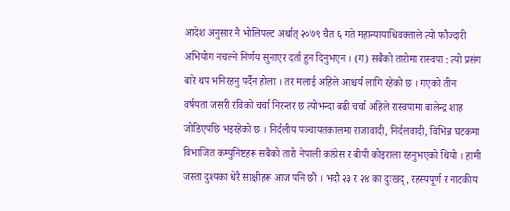आदेश अनुसार नै भोलिपल्ट अर्थात् २०७९ चैत ६ गते महान्यायाधिवक्ताले त्यो फौज्दारी अभियोग नचल्ने निर्णय सुनाएर दर्ता हुन दिनुभएन । (ग) सबैको तारोमा रास्वपा : त्यो प्रसंग बारे थप भनिरहनु पर्दैन होला । तर मलाई अहिले आश्चर्य लागि रहेको छ । गएको तीन वर्षयता जसरी रविको चर्चा निरन्तर छ त्योभन्दा बढी चर्चा अहिले रास्वपामा बालेन्द्र शाह जोडिएपछि भइरहेको छ । निर्दलीय पञ्चायतकालमा राजावादी, निर्दलवादी, विभिन्न घटकमा विभाजित कम्युनिष्टहरू सबैको तारो नेपाली कांग्रेस र बीपी कोइराला रहनुभएको थियो । हामी जस्ता दुश्यका धेरै साक्षीहरू आज पनि छौं । भदौ २३ र २४ का दुःखद्, रहस्यपूर्ण र नाटकीय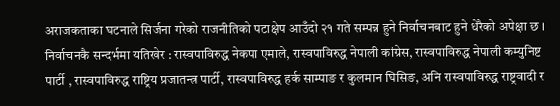अराजकताका घटनाले सिर्जना गरेको राजनीतिको पटाक्षेप आउँदो २१ गते सम्पन्न हुने निर्वाचनबाट हुने धेरैको अपेक्षा छ । निर्वाचनकै सन्दर्भमा यतिखेर : रास्वपाविरुद्ध नेकपा एमाले, रास्वपाविरुद्ध नेपाली कांग्रेस, रास्वपाविरुद्ध नेपाली कम्युनिष्ट पार्टी , रास्वपाविरुद्ध राष्ट्रिय प्रजातन्त्र पार्टी, रास्वपाविरुद्ध हर्क साम्पाङ र कुलमान घिसिङ, अनि रास्वपाविरुद्ध राष्ट्रवादी र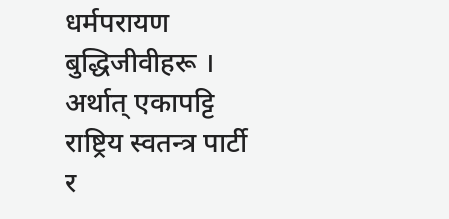धर्मपरायण बुद्धिजीवीहरू । अर्थात् एकापट्टि राष्ट्रिय स्वतन्त्र पार्टी र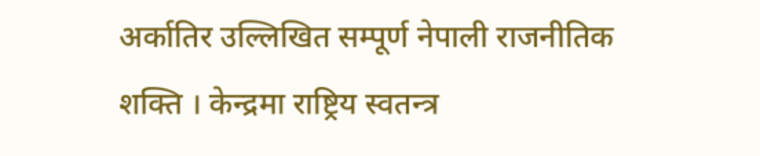अर्कातिर उल्लिखित सम्पूर्ण नेपाली राजनीतिक शक्ति । केन्द्रमा राष्ट्रिय स्वतन्त्र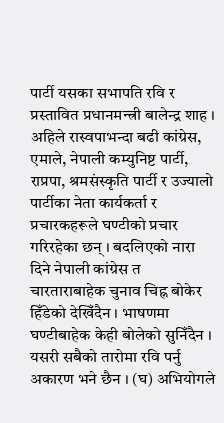पार्टी यसका सभापति रवि र प्रस्तावित प्रधानमन्त्री बालेन्द्र शाह । अहिले रास्वपाभन्दा बढी कांग्रेस, एमाले, नेपाली कम्युनिष्ट पार्टी, राप्रपा, श्रमसंस्कृति पार्टी र उज्यालो पार्टीका नेता कार्यकर्ता र प्रचारकहरूले घण्टीको प्रचार गरिरहेका छन् । बदलिएको नारा दिने नेपाली कांग्रेस त चारताराबाहेक चुनाव चिह्न बोकेर हिँडेको देखिँदैन । भाषणमा घण्टीबाहेक केही बोलेको सुनिँदैन । यसरी सबैको तारोमा रवि पर्नु अकारण भने छैन । (घ) अभियोगले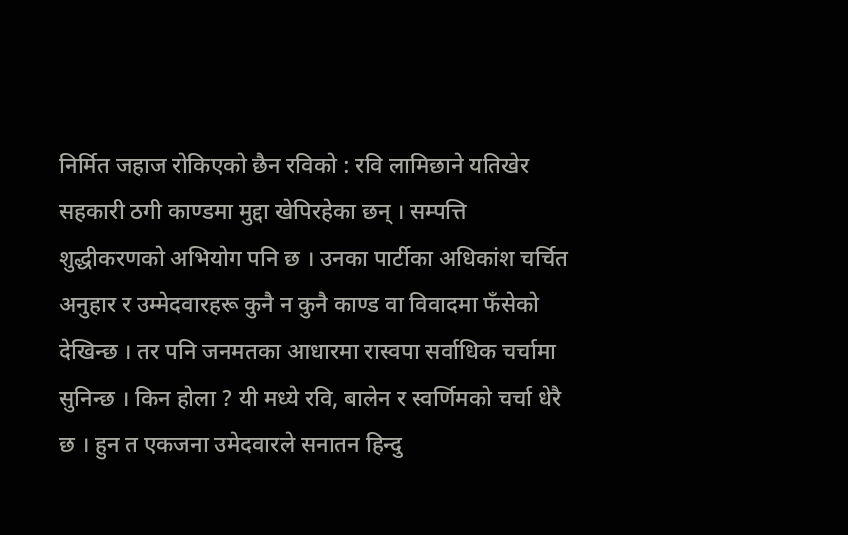निर्मित जहाज रोकिएको छैन रविको : रवि लामिछाने यतिखेर सहकारी ठगी काण्डमा मुद्दा खेपिरहेका छन् । सम्पत्ति शुद्धीकरणको अभियोग पनि छ । उनका पार्टीका अधिकांश चर्चित अनुहार र उम्मेदवारहरू कुनै न कुनै काण्ड वा विवादमा फँसेको देखिन्छ । तर पनि जनमतका आधारमा रास्वपा सर्वाधिक चर्चामा सुनिन्छ । किन होला ? यी मध्ये रवि, बालेन र स्वर्णिमको चर्चा धेरै छ । हुन त एकजना उमेदवारले सनातन हिन्दु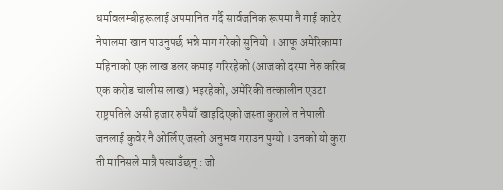धर्मावलम्बीहरूलाई अपमानित गर्दै सार्वजनिक रूपमा नै गाई काटेर नेपालमा खान पाउनुपर्छ भन्ने माग गरेको सुनियो । आफू अमेरिकामा महिनाको एक लाख डलर कमाइ गरिरहेको (आजको दरमा नेरु करिब एक करोड चालीस लाख) भइरहेको, अमेरिकी तत्कालीन एउटा राष्ट्रपतिले असी हजार रुपैयाँ खाइदिएको जस्ता कुराले त नेपाली जनलाई कुवेर नै ओर्लिए जस्तो अनुभव गराउन पुग्यो । उनको यो कुरा ती मानिसले मात्रै पत्याउँछन् : जो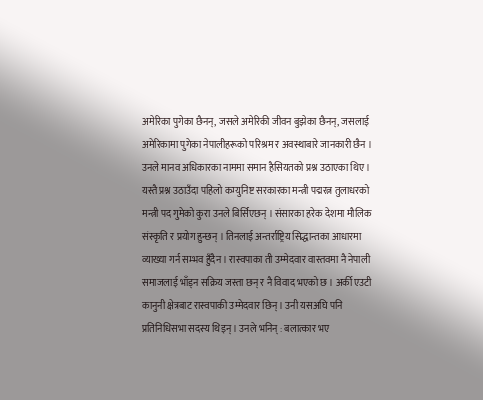अमेरिका पुगेका छैनन्, जसले अमेरिकी जीवन बुझेका छैनन्, जसलाई अमेरिकामा पुगेका नेपालीहरूको परिश्रम र अवस्थाबारे जानकारी छैन । उनले मानव अधिकारका नाममा समान हैसियतको प्रश्न उठाएका थिए । यस्तै प्रश्न उठाउँदा पहिलो कम्युनिष्ट सरकारका मन्त्री पद्मरत्न तुलाधरको मन्त्री पद गुमेको कुरा उनले बिर्सिएछन् । संसारका हरेक देशमा मौलिक संस्कृति र प्रयोग हुन्छन् । तिनलाई अन्तर्राष्ट्रिय सिद्धान्तका आधारमा व्याख्या गर्न सम्भव हुँदैन । रास्वपाका ती उम्मेदवार वास्तवमा नै नेपाली समाजलाई भाँड्न सक्रिय जस्ता छन् र नै विवाद भएको छ । अर्की एउटी कानुनी क्षेत्रबाट रास्वपाकी उम्मेदवार छिन् । उनी यसअघि पनि प्रतिनिधिसभा सदस्य थिइन् । उनले भनिन् : बलात्कार भए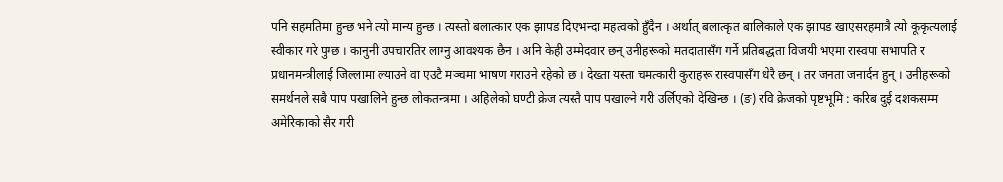पनि सहमतिमा हुन्छ भने त्यो मान्य हुन्छ । त्यस्तो बलात्कार एक झापड दिएभन्दा महत्वको हुँदैन । अर्थात् बलात्कृत बालिकाले एक झापड खाएसरहमात्रै त्यो कूकृत्यलाई स्वीकार गरे पुग्छ । कानुनी उपचारतिर लाग्नु आवश्यक छैन । अनि केही उम्मेदवार छन् उनीहरूको मतदातासँग गर्ने प्रतिबद्धता विजयी भएमा रास्वपा सभापति र प्रधानमन्त्रीलाई जिल्लामा ल्याउने वा एउटै मञ्चमा भाषण गराउने रहेको छ । देख्ता यस्ता चमत्कारी कुराहरू रास्वपासँग धेरै छन् । तर जनता जनार्दन हुन् । उनीहरूको समर्थनले सबै पाप पखालिने हुन्छ लोकतन्त्रमा । अहिलेको घण्टी क्रेज त्यस्तै पाप पखाल्ने गरी उर्लिएको देखिन्छ । (ङ) रवि क्रेजको पृष्टभूमि : करिब दुई दशकसम्म अमेरिकाको सैर गरी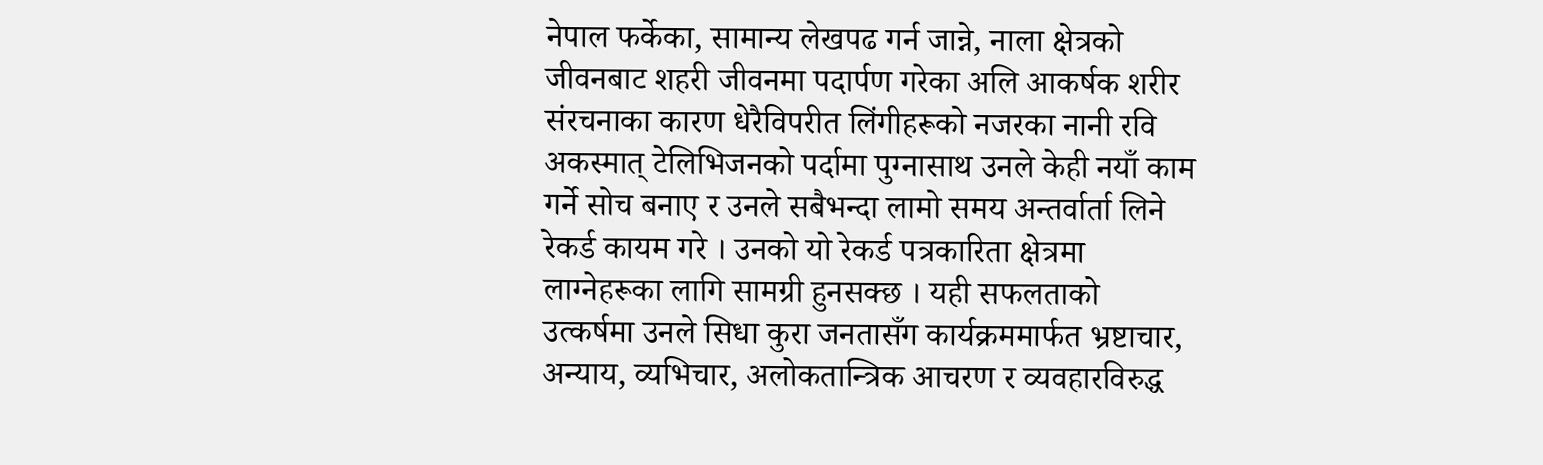नेपाल फर्केका, सामान्य लेखपढ गर्न जान्ने, नाला क्षेत्रको जीवनबाट शहरी जीवनमा पदार्पण गरेका अलि आकर्षक शरीर संरचनाका कारण धेरैविपरीत लिंगीहरूको नजरका नानी रवि अकस्मात् टेलिभिजनको पर्दामा पुग्नासाथ उनले केही नयाँ काम गर्ने सोच बनाए र उनले सबैभन्दा लामो समय अन्तर्वार्ता लिने रेकर्ड कायम गरे । उनको यो रेकर्ड पत्रकारिता क्षेत्रमा लाग्नेहरूका लागि सामग्री हुनसक्छ । यही सफलताको उत्कर्षमा उनले सिधा कुरा जनतासँग कार्यक्रममार्फत भ्रष्टाचार, अन्याय, व्यभिचार, अलोकतान्त्रिक आचरण र व्यवहारविरुद्ध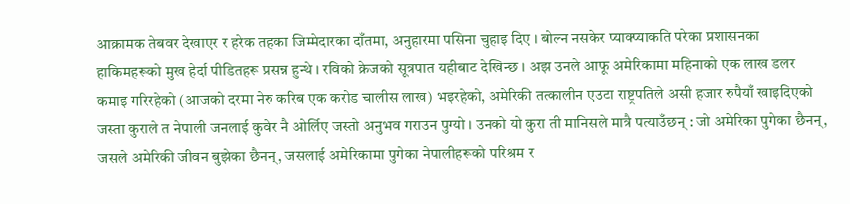आक्रामक तेबवर देखाएर र हरेक तहका जिम्मेदारका दाँतमा, अनुहारमा पसिना चुहाइ दिए । बोल्न नसकेर प्याक्प्याकति परेका प्रशासनका हाकिमहरूको मुख हेर्दा पीडितहरू प्रसन्न हुन्थे । रविको क्रेजको सूत्रपात यहीबाट देखिन्छ । अझ उनले आफू अमेरिकामा महिनाको एक लाख डलर कमाइ गरिरहेको (आजको दरमा नेरु करिब एक करोड चालीस लाख) भइरहेको, अमेरिकी तत्कालीन एउटा राष्ट्रपतिले असी हजार रुपैयाँ खाइदिएको जस्ता कुराले त नेपाली जनलाई कुवेर नै ओर्लिए जस्तो अनुभव गराउन पुग्यो । उनको यो कुरा ती मानिसले मात्रै पत्याउँछन् : जो अमेरिका पुगेका छैनन्, जसले अमेरिकी जीवन बुझेका छैनन्, जसलाई अमेरिकामा पुगेका नेपालीहरूको परिश्रम र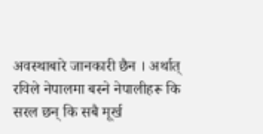अवस्थाबारे जानकारी छैन । अर्थात् रविले नेपालमा बस्ने नेपालीहरू कि सरल छन् कि सबै मूर्ख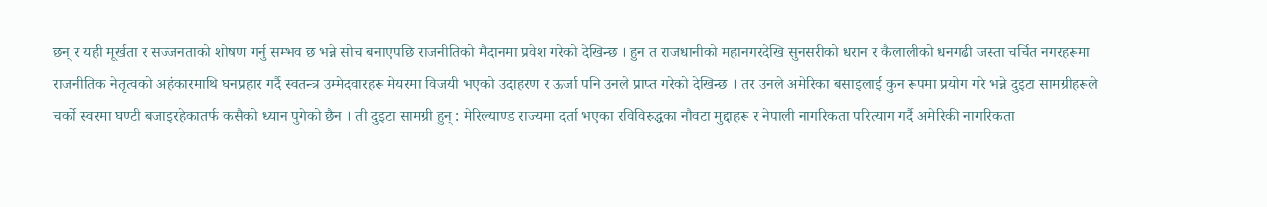छन् र यही मूर्खता र सज्जनताको शोषण गर्नु सम्भव छ भन्ने सोच बनाएपछि राजनीतिको मैदानमा प्रवेश गरेको देखिन्छ । हुन त राजधानीको महानगरदेखि सुनसरीको धरान र कैलालीको धनगढी जस्ता चर्चित नगरहरूमा राजनीतिक नेतृत्वको अहंकारमाथि घनप्रहार गर्दै स्वतन्त्र उम्मेदवारहरू मेयरमा विजयी भएको उदाहरण र ऊर्जा पनि उनले प्राप्त गरेको देखिन्छ । तर उनले अमेरिका बसाइलाई कुन रूपमा प्रयोग गरे भन्ने दुइटा सामग्रीहरूले चर्को स्वरमा घण्टी बजाइरहेकातर्फ कसैको ध्यान पुगेको छैन । ती दुइटा सामग्री हुन् : मेरिल्याण्ड राज्यमा दर्ता भएका रविविरुद्धका नौवटा मुद्दाहरू र नेपाली नागरिकता परित्याग गर्दै अमेरिकी नागरिकता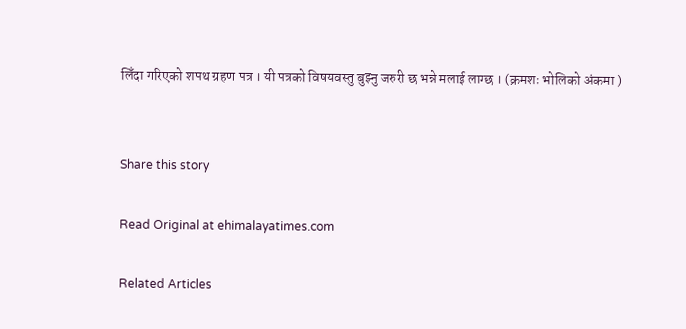लिँदा गरिएको शपथ ग्रहण पत्र । यी पत्रको विषयवस्तु बुझ्नु जरुरी छ भन्ने मलाई लाग्छ । (क्रमशः भोलिको अंकमा )


Share this story

Read Original at ehimalayatimes.com

Related Articles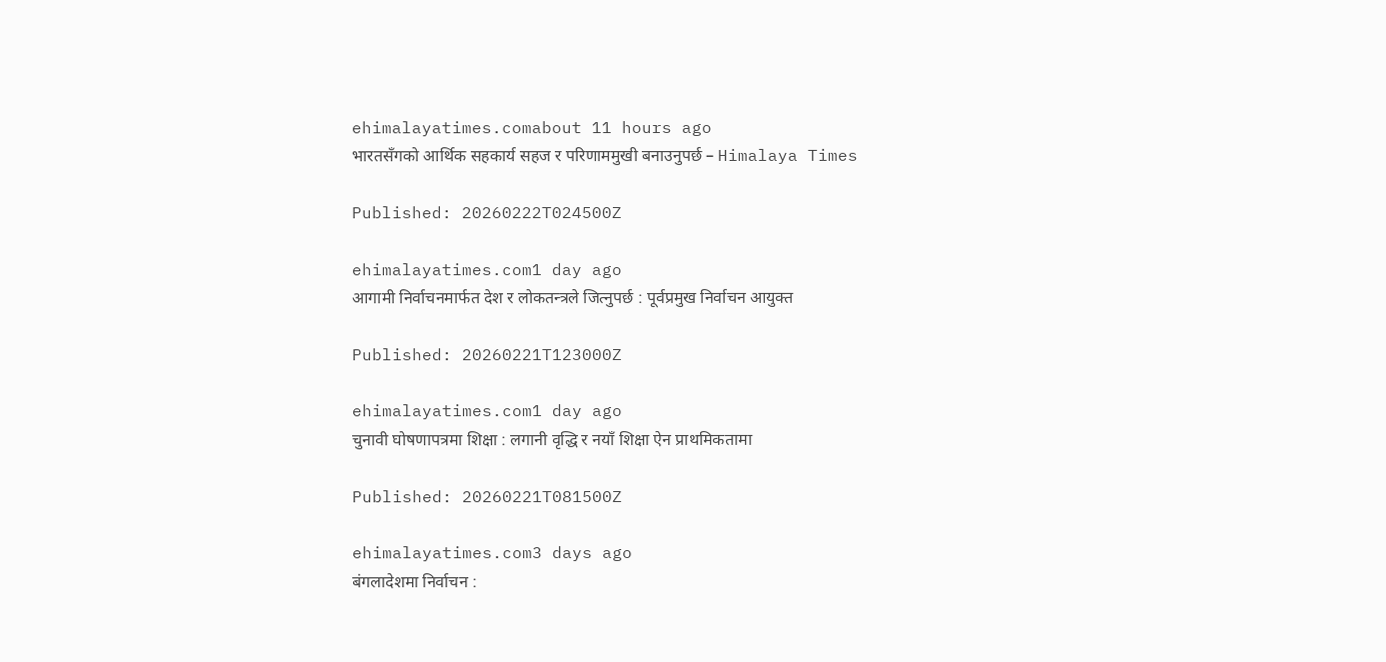ehimalayatimes.comabout 11 hours ago
भारतसँगको आर्थिक सहकार्य सहज र परिणाममुखी बनाउनुपर्छ – Himalaya Times

Published: 20260222T024500Z

ehimalayatimes.com1 day ago
आगामी निर्वाचनमार्फत देश र लोकतन्त्रले जित्नुपर्छ : पूर्वप्रमुख निर्वाचन आयुक्त

Published: 20260221T123000Z

ehimalayatimes.com1 day ago
चुनावी घोषणापत्रमा शिक्षा : लगानी वृद्धि र नयाँ शिक्षा ऐन प्राथमिकतामा

Published: 20260221T081500Z

ehimalayatimes.com3 days ago
बंगलादेशमा निर्वाचन :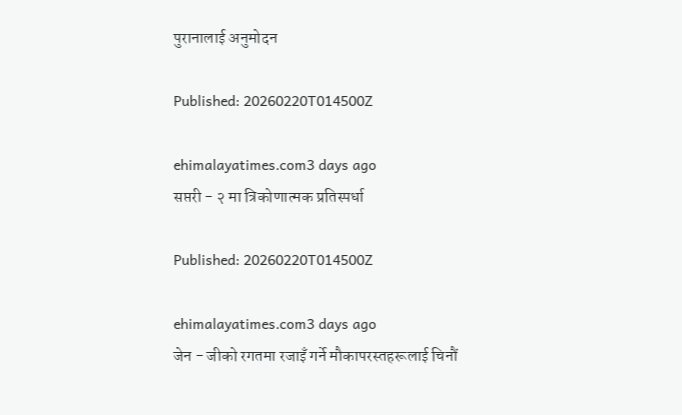पुरानालाई अनुमोदन

Published: 20260220T014500Z

ehimalayatimes.com3 days ago
सप्तरी - २ मा त्रिकोणात्मक प्रतिस्पर्धा

Published: 20260220T014500Z

ehimalayatimes.com3 days ago
जेन - जीको रगतमा रजाइँ गर्ने मौकापरस्तहरूलाई चिनौं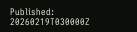Published: 20260219T030000Z